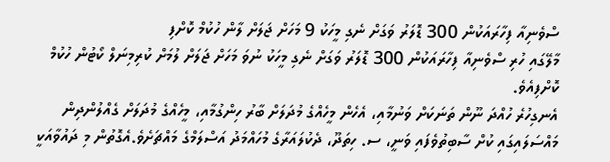ސްވެނިއާ ފިހާރައަކުން 300 ޑޮލަރު ވަގަށް ނެގި މީހަކު 9 މަހަށް ޖަލަށް ލާން ހުކުމް ކޮށްފި
މާލޭގައި ހުރި ސްވެނިއާ ފިހާރައަކުން 300 ޑޮލަރު ވަގަށް ނެގި މީހަކު ނުވަ މަހަށް ޖަލަށް ލުމަށް ކުރިމިނަލް ކޯޓުން ހުކުމް ކޮށްފިއެވެ.
އެނގިހުރެ ހުއްދަ ނޫން ތަނަކަށް ވަނުމާއި، އެހެން މީހެއްގެ މުދަލަށް ބާރު ހިންގުމާއި، މީހެއްގެ މުދަލަށް ގެއްލުންދިން މައްސަލައިގައި ކުށް ސާބިތުވެފައި ވަނީ، ސ. ހިތަދޫ، ދެކުލައަރާގެ މުހައްމަދު އަސްލަމްގެ މައްޗަށެވެ.އެގޮތުން މި ދައުވާއަކީ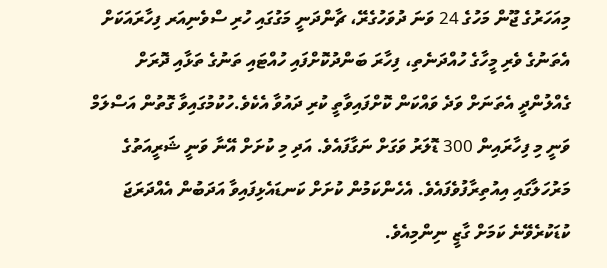މިއަހަރުގެ ޖޫން މަހުގެ 24 ވަނަ ދުވަހުގެރޭ، ޗާންދަނީ މަގުގައި ހުރި ސްވެނިއަރ ފިހާރައަކަށް އެތަނުގެ ވެރި މީހާގެ ހުއްދަނެތި، ފިހާރަ ބަންދުކޮށްފައި ހުއްޓައި ތަނުގެ ތަޅާއި ދޮރަށް ގެއްލުންދީ އެތަނަށް ވަދެ ވައްކަން ކޮށްފައިވާތީ ކުރި ދައުވާ އެކެވެ.ހުކުމުގައިވާ ގޮތުން އަސްލަމް ވަނީ މި ފިހާރައިން 300 ޑޮލަރު ވަގަށް ނަގާފައެވެ. އަދި މި ކުށަށް އޭނާ ވަނީ ޝަރީއަތުގެ މަރުހަލާގައި އިއުތިރާފުވެފައެވެ. އެހެންކަމުން ކުށަށް ކަނޑައެޅިފައިވާ އަދަބުން އެއްދަރަޖަ ކުޑަކުރެވޭނެ ކަމަށް ގާޒީ ނިންމިއެވެ.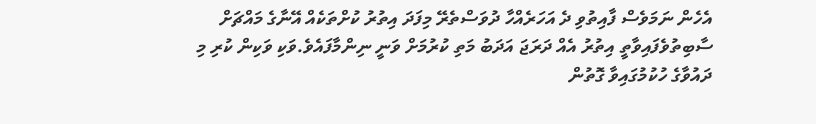އެހެން ނަމަވެސް ފާއިތުވި ދެ އަހަރެއްހާ ދުވަސްތެރޭ މިފަދަ އިތުރު ކުށްތަކެއް އޭނާގެ މައްޗަށް ސާބިތުވެފައިވާތީ އިތުރު އެއް ދަރަޖަ އަދަބު މަތި ކުރުމަށް ވަނީ ނިންމާފައެވެ.ވަކި ވަކިން ކުރި މި ދައުވާގެ ހުކުމުގައިވާ ގޮތުން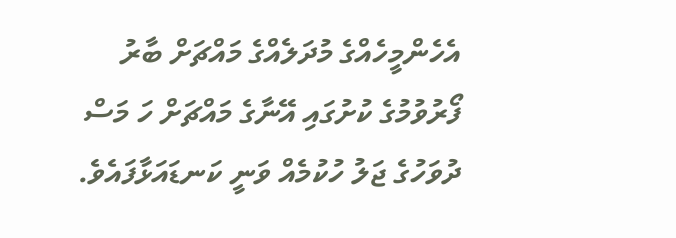އެހެންމީހެއްގެ މުދަލެއްގެ މައްޗަށް ބާރު ފޯރުވުމުގެ ކުށުގައި އޭނާގެ މައްޗަށް ހަ މަސް ދުވަހުގެ ޖަލު ހުކުމެއް ވަނީ ކަނޑައަޅާފައެވެ.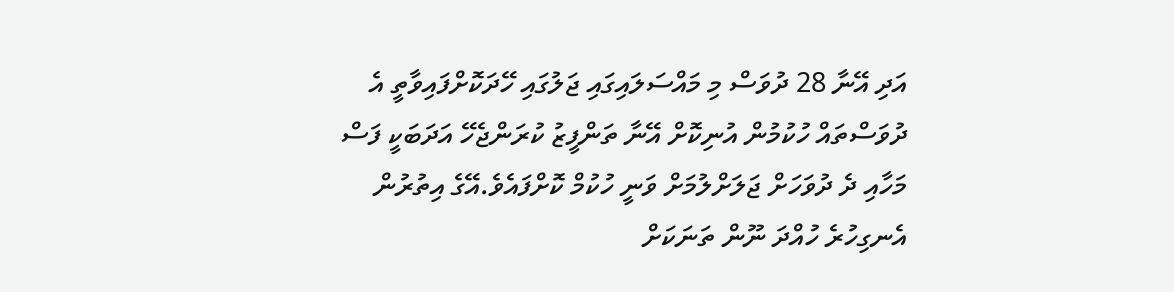އަދި އޭނާ 28 ދުވަސް މި މައްސަލައިގައި ޖަލުގައި ހޭދަކޮށްފައިވާތީ އެ ދުވަސްތައް ހުކުމުން އުނިކޮށް އޭނާ ތަންފީޒު ކުރަންޖެހޭ އަދަބަކީ ފަސް މަހާއި ދެ ދުވަހަށް ޖަލަށްލުމަށް ވަނީ ހުކުމް ކޮށްފައެވެ.އޭގެ އިތުރުން އެނގިހުރެ ހުއްދަ ނޫން ތަނަކަށް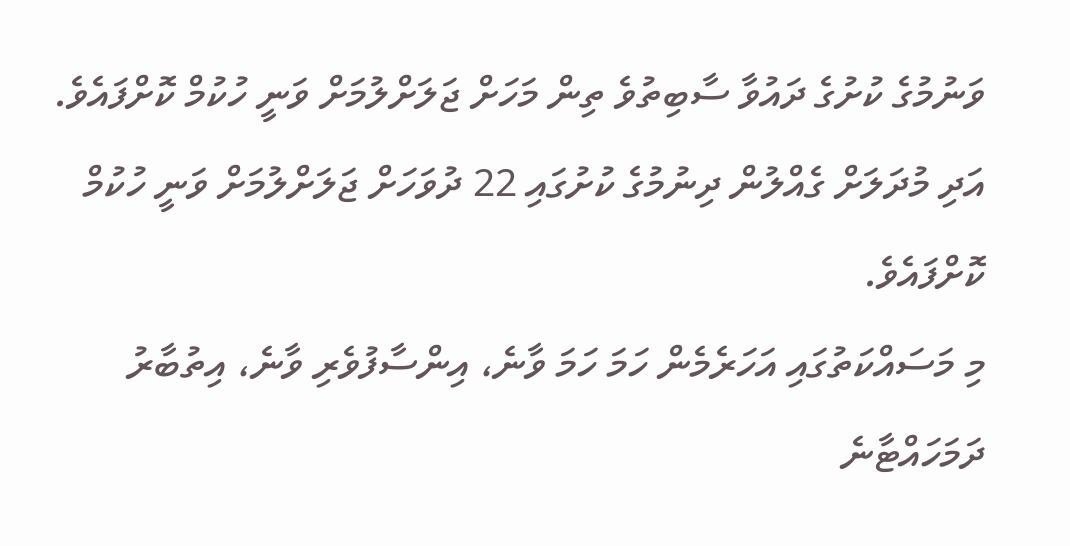ވަނުމުގެ ކުށުގެ ދައުވާ ސާބިތުވެ ތިން މަހަށް ޖަލަށްލުމަށް ވަނީ ހުކުމް ކޮށްފައެވެ. އަދި މުދަލަށް ގެއްލުން ދިނުމުގެ ކުށުގައި 22 ދުވަހަށް ޖަލަށްލުމަށް ވަނީ ހުކުމް ކޮށްފައެވެ.
މި މަސައްކަތުގައި އަހަރެމެން ހަމަ ހަމަ ވާނެ، އިންސާފުވެރި ވާނެ، އިތުބާރު ދަމަހައްޓާނެ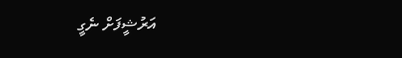އަރުޝީފަށް ނެގީ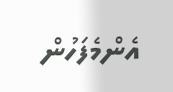އެންމެފަހުން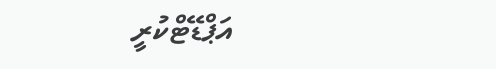އަޕްޑޭޓްކުރީ